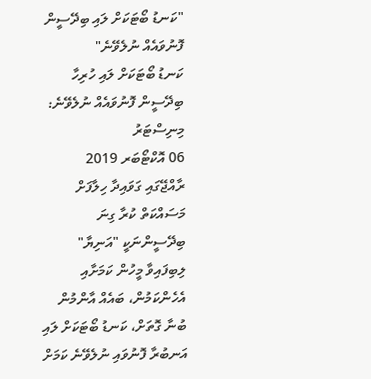"ކަނޑު ބޯޓަކަށް ލައި ބިދޭސީން ފޮނުވައެއް ނުލެވޭނެ"
ކަނޑު ބޯޓަކަށް ލައި ހުރިހާ ބިދޭސީން ފޮނުވައެއް ނުލެވޭނެ: މިނިސްޓަރު
06 އޮކްޓޯބަރ 2019
ރާއްޖޭގައި ގަވައިދާ ހިލާފަށް މަސައްކަތް ކުރާ ގިނަ ބިދޭސީންނަކީ "އަނިޔާ" ލިބިފައިވާ މީހުން ކަމަށާއި އެހެންކަމުން، ބައެއް އާންމުން ބުނާ ގޮތަށް، ކަނޑު ބޯޓަކަށް ލައި އަނބުރާ ފޮނުވައި ނުލެވޭނެ ކަމަށް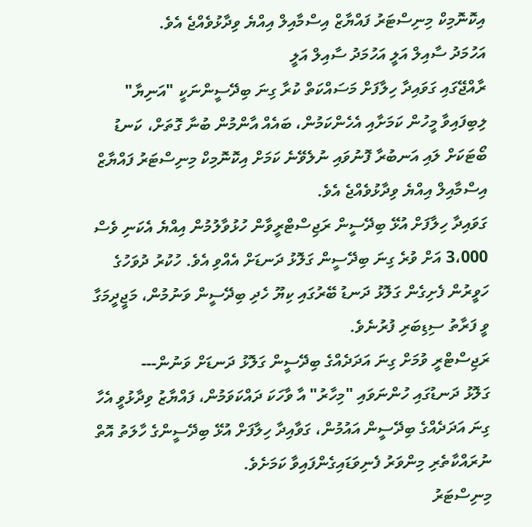އިކޮނޮމިކް މިނިސްޓަރު ފައްޔާޒް އިސްމާއިލް އިއްޔެ ވިދާޅުވެއްޖެ އެވެ.
އަހުމަދު ސާއިލް އަލީ އަހުމަދު ސާއިލް އަލީ
ރާއްޖޭގައި ގަވައިދާ ހިލާފަށް މަސައްކަތް ކުރާ ގިނަ ބިދޭސީންނަކީ "އަނިޔާ" ލިބިފައިވާ މީހުން ކަމަށާއި އެހެންކަމުން، ބައެއް އާންމުން ބުނާ ގޮތަށް، ކަނޑު ބޯޓަކަށް ލައި އަނބުރާ ފޮނުވައި ނުލެވޭނެ ކަމަށް އިކޮނޮމިކް މިނިސްޓަރު ފައްޔާޒް އިސްމާއިލް އިއްޔެ ވިދާޅުވެއްޖެ އެވެ.
ގަވައިދާ ހިލާފަށް އުޅޭ ބިދޭސީން ރަޖިސްޓްރީވާން ހުޅުވާލުމުން އިއްޔެ އެކަނި ވެސް 3،000 އަށް ވުރެ ގިނަ ބިދޭސީން ގަލޮޅު ދަނޑަށް އެއްވި އެވެ. ހުކުރު ދުވަހުގެ ހަވީރުން ފެށިގެން ގަލޮޅު ދަނޑު ބޭރުގައި ކިޔޫ ހެދި ބިދޭސީން ވަނުމުން، މަޖީދީމަގާ ވީ ފަރާތު ސިޑިބަރި ފުރުނެވެ.
ރަޖިސްޓްރީ ވުމަށް ގިނަ އަދަދެއްގެ ބިދޭސީން ގަލޮޅު ދަނޑަށް ވަނުން---
ގަލޮޅު ދަނޑުގައި ހުންނަވައި "މިހާރު" އާ ވާހަކަ ދައްކަވަމުން، ފައްޔާޒު ވިދާޅުވީ އެހާ ގިނަ އަދަދެއްގެ ބިދޭސީން އައުމުން، ގަވާއިދާ ހިލާފަށް އުޅޭ ބިދޭސީންގެ ހާލަތު އޮތް ނުރައްކާތެރި މިންވަރު ފެނިވަޑައިގެންފައިވާ ކަމަށެވެ.
މިނިސްޓަރު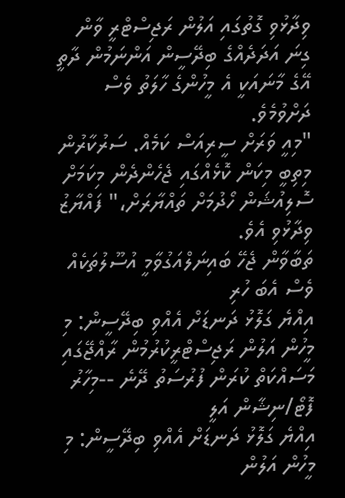ވިދާޅުވި ގޮތުގައި އަލުން ރަޖިސްޓްރީ ވާން ގިނަ އަދަދެއްގެ ބިދޭސީން އަންނަމުން ދާތީ އޭގެ މާނައަކީ އެ މީހުންގެ ހާލަތު ވެސް ދަށްވުމެވެ.
"މިއީ ވަރަށް ސީރިއަސް ކަމެއް. ސަރުކާރުން މިތިބީ މިކަން ކޮޅެއްގައި ޖެހެންދެން މިކަމަށް ސޮލިއުޝަން ހޯދުމަށް ތައްޔާރަށް،" ފައްޔާޒު ވިދާޅުވި އެވެ.
ތަބާވާން ޖެހޭ ބައިނަލްއަގުވާމީ އުސޫލުތަކެއް ވެސް އެބަ ހުރި
އިއްޔެ ގަލޮޅު ދަނޑަށް އެއްވި ބިދޭސީން: މި މީހުން އަލުން ރަޖިސްޓްރީކުރުމުން ރާއްޖޭގައި މަސައްކަތް ކުރަން ފުރުސަތު ދޭނެ --މިހާރު ފޮޓޯ/ނިޝާން އަލީ
އިއްޔެ ގަލޮޅު ދަނޑަށް އެއްވި ބިދޭސީން: މި މީހުން އަލުން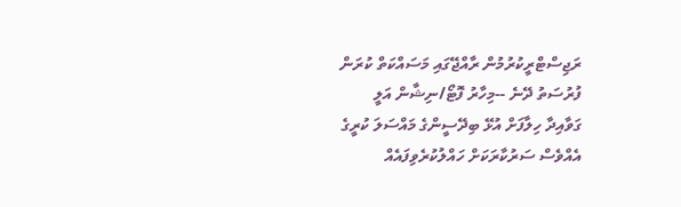ރަޖިސްޓްރީކުރުމުން ރާއްޖޭގައި މަސައްކަތް ކުރަން ފުރުސަތު ދޭނެ --މިހާރު ފޮޓޯ/ނިޝާން އަލީ
ގަވާއިދާ ހިލާފަށް އުޅޭ ބިދޭސީންގެ މައްސަލަ ކުރީގެ އެއްވެސް ސަރުކާރަކަށް ހައްލުކުރެވިފައެއް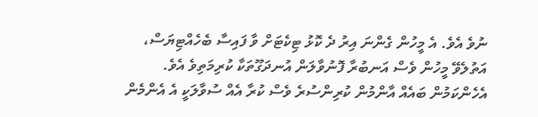ނުވެ އެވެ. އެ މީހުން ގެންނަ އިރު ދެ ކޮޅު ޓިކެޓަށް ވާ ފައިސާ ބެހެއްޓިޔަސް، އަތުލެވޭ މީހުން ވެސް އަނބުރާ ފޮނުވާލަން އުނދަގޫތަކާ ކުރިމަތިވެ އެވެ. އެހެންކަމުން ބައެއް އާންމުން ކުރިންސުރެ ވެސް ކުރާ އެއް ސުވާލަކީ އެ އެންމެން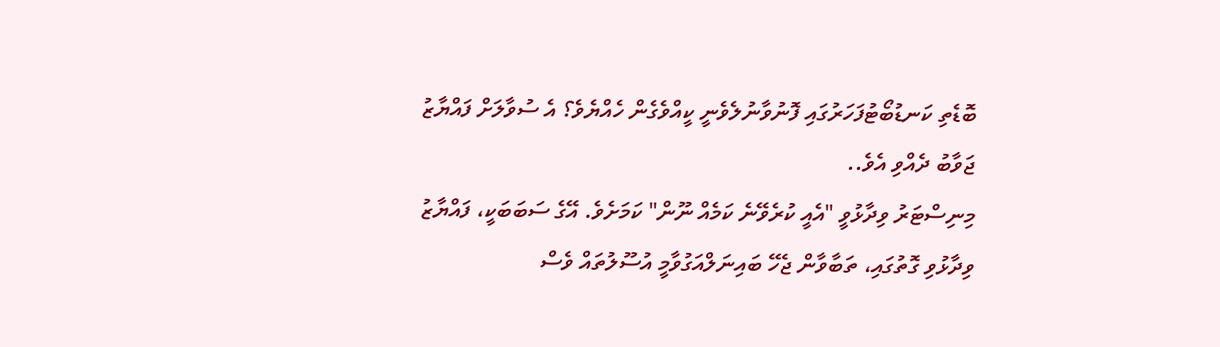ބޮޑެތި ކަނޑުބޯޓުފަހަރުގައި ފޮނުވާނުލެވެނީ ކީއްވެގެން ހެއްޔެވެ؟ އެ ސުވާލަށް ފައްޔާޒު ޖަވާބު ދެއްވި އެވެ..
މިނިސްޓަރު ވިދާޅުވީ "އެއީ ކުރެވޭނެ ކަމެއް ނޫން" ކަމަށެވެ. އޭގެ ސަބަބަކީ، ފައްޔާޒު ވިދާޅުވި ގޮތުގައި، ތަބާވާން ޖެހޭ ބައިނަލްއަގުވާމީ އުސޫލުތައް ވެސް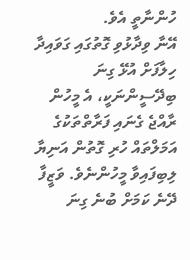ހުންނާތީ އެވެ.
އޭނާ ވިދާޅުވި ގޮތުގައި ގަވައިދާ ހިލާފަށް އުޅޭ ގިނަ ބިދޭސީންނަކީ، އެ މީހުން ރާއްޖެ ގެނައި ފަރާތްތަކުގެ އަމަލްތައް ހުރި ގޮތުން އަނިޔާ ލިބިފައިވާ މީހުންނެވެ. ވަޒީފާ ދޭނެ ކަމަށް ބުނެ ގިނަ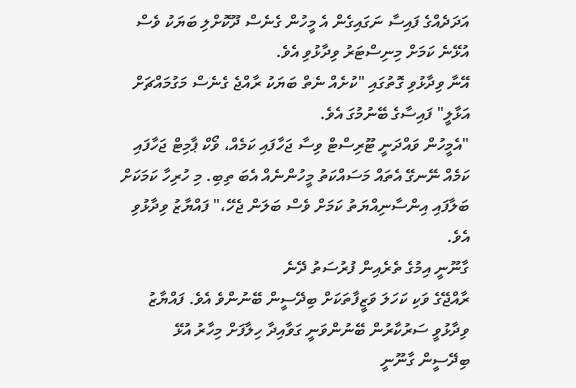އަދަދެއްގެ ފައިސާ ނަގައިގެން އެ މީހުން ގެނެސް ދޫކޮށްލި ބަޔަކު ވެސް އުޅޭނެ ކަމަށް މިނިސްޓަރު ވިދާޅުވި އެވެ.
އޭނާ ވިދާޅުވި ގޮތުގައި "ކުށެއް ނެތް ބަޔަކު ރާއްޖެ ގެނެސް މަގުމައްޗަށް އަޅާލީ" ފައިސާގެ ބޭނުމުގަ އެވެ.
"އެމީހުން ވައްދަނީ ޓޫރިސްޓް ވިސާ ޖަހާފައި ކަމެއް، ވޯކް ޕާމިޓް ޖަހާފައި ކަމެއް ނޭނގޭ އެތައް މަސައްކަތު މީހުންނެއް އެބަ ތިބި. މި ހުރިހާ ކަމަކަށް ބަލާފައި އިންސާނިއްޔަތު ކަމަށް ވެސް ބަލަން ޖެހޭ،" ފައްޔާޒު ވިދާޅުވި އެވެ.
ގާނޫނީ އިމުގެ ތެރެއިން ފުރުސަތު ދޭނެ
ރާއްޖޭގެ ވަކި ކަހަލަ ވަޒީފާތަކަށް ބިދޭސީން ބޭނުންވެ އެވެ. ފައްޔާޒު ވިދާޅުވީ ސަރުކާރުން ބޭނުންވަނީ ގަވާއިދާ ހިލާފަށް މިހާރު އުޅޭ ބިދޭސީން ގާނޫނީ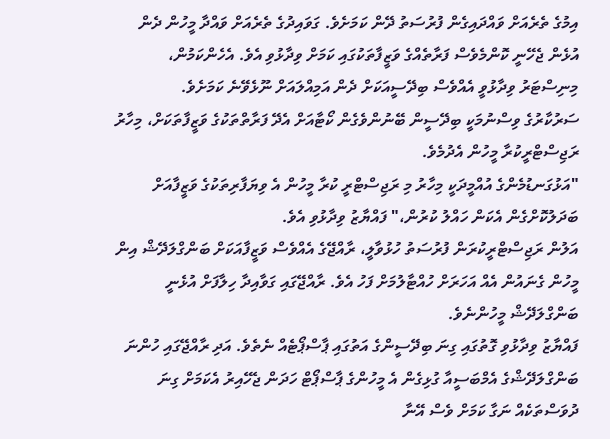އިމުގެ ތެރެއަށް ވައްދައިގެން ފުރުސަތު ދޭން ކަމަށެވެ. ގަވައިދުގެ ތެރެއަށް ވައްދާ މީހުން ދެން އުޅެން ޖެހޭނީ ކޮންމެވެސް ފަރާތެއްގެ ވަޒީފާތަކުގައި ކަމަށް ވިދާޅުވި އެވެ. އެހެންކަމުން، މިނިސްޓަރު ވިދާޅުވީ އެއްވެސް ބިދޭސީއަކަށް ދެން އަމިއްލައަށް ނޫޅެވޭނެ ކަމަށެވެ.
ސަރުކާރުގެ ވިސްނުމަކީ ބިދޭސީން ބޭނުންވެގެން ކޯޓާއަށް އެދޭ ފަރާތްތަކުގެ ވަޒީފާތަކަށް، މިހާރު ރަޖިސްޓްރީކުރާ މީހުން އެދުމެވެ.
"އަޅުގަނޑުމެންގެ އުއްމީދަކީ މިހާރު މި ރަޖިސްޓްރީ ކުރާ މީހުން އެ ވިޔަފާރިތަކުގެ ވަޒީފާއަށް ބަދަލުކޮށްގެން އެކަން ހައްލު ކުރުން،" ފައްޔާޒު ވިދާޅުވި އެވެ.
އަލުން ރަޖިސްޓްރީކުރަން ފުރުސަތު ހުޅުވާލީ، ރާއްޖޭގެ އެއްވެސް ވަޒީފާއަކަށް ބަންގްލަދޭޝް އިން މީހުން ގެނައުން އެއް އަހަރަށް ހުއްޓާލުމަށް ފަހު އެވެ. ރާއްޖޭގައި ގަވާއިދާ ހިލާފަށް އުޅެނީ ބަންގްލަދޭޝް މީހުންނެވެ.
ފައްޔާޒު ވިދާޅުވި ގޮތުގައި ގިނަ ބިދޭސީންގެ އަތުގައި ޕާސްޕޯޓެއް ނެތެވެ. އަދި ރާއްޖޭގައި ހުންނަ ބަންގްލަދޭޝްގެ އެމްބަސީއާ ގުޅިގެން އެ މީހުންގެ ޕާސްޕޯޓް ހަދަން ޖެހޭއިރު އެކަމަށް ގިނަ ދުވަސްތަކެއް ނަގާ ކަމަށް ވެސް އޭނާ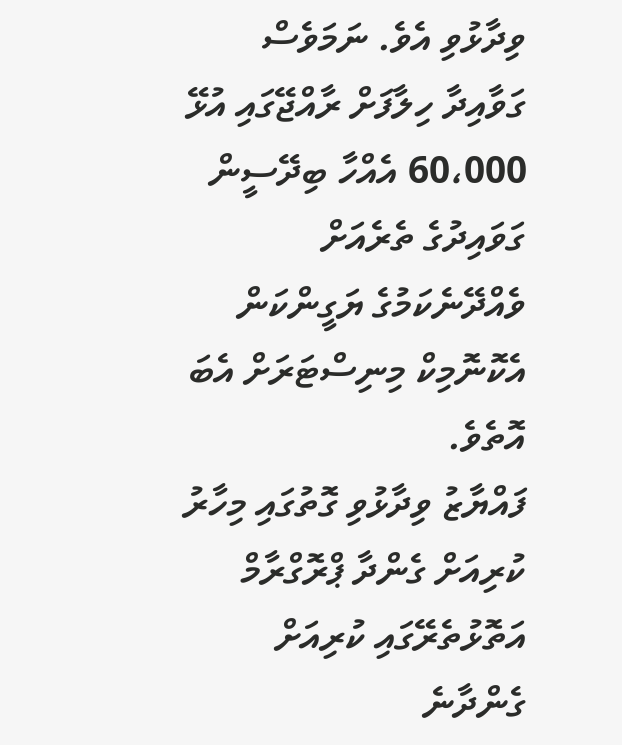ވިދާޅުވި އެވެ. ނަމަވެސް ގަވާއިދާ ހިލާފަށް ރާއްޖޭގައި އުޅޭ 60،000 އެއްހާ ބިދޭސީން ގަވައިދުގެ ތެރެއަށް ވެއްދޭނެކަމުގެ ޔަގީންކަން އެކޮނޮމިކް މިނިސްޓަރަށް އެބަ އޮތެވެ.
ފައްޔާޒު ވިދާޅުވި ގޮތުގައި މިހާރު ކުރިއަށް ގެންދާ ޕްރޮގްރާމް އަތޮޅުތެރޭގައި ކުރިއަށް ގެންދާނެ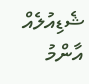ޝެޑިއުލެއް އާންމު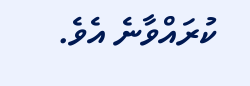ކުރައްވާނެ އެވެ.